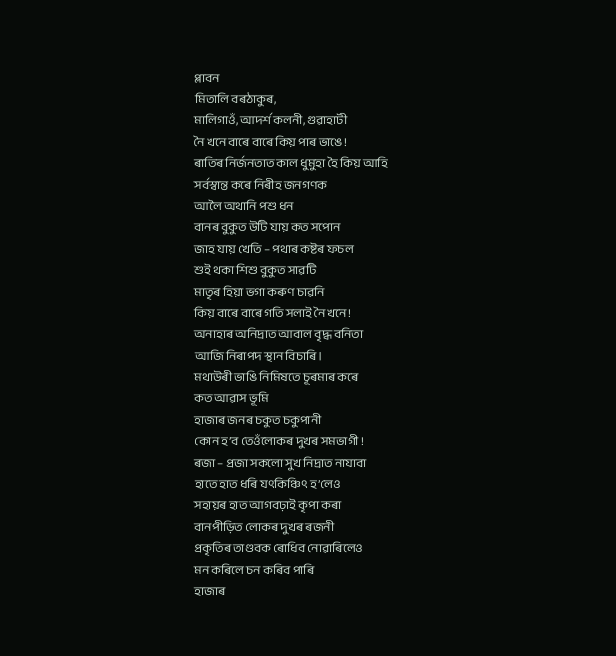প্লাবন
মিতালি বৰঠাকুৰ,
মালিগাওঁ, আদৰ্শ কলনী, গুৱাহাটী
নৈ খনে বাৰে বাৰে কিয় পাৰ ভাঙে !
ৰাতিৰ নিৰ্জনতাত কাল ধুমুহা হৈ কিয় আহি
সৰ্বস্বান্ত কৰে নিৰীহ জনগণক
আলৈ অথানি পশু ধন
বানৰ বুকুত উটি যায় কত সপোন
জাহ যায় খেতি – পথাৰ কষ্টৰ ফচল
শুই থকা শিশু বুকুত সাৱটি
মাতৃৰ হিয়া ভগা কৰুণ চাৱনি
কিয় বাৰে বাৰে গতি সলাই নৈ খনে !
অনাহাৰ অনিদ্ৰাত আবাল বৃদ্ধ বনিতা
আজি নিৰাপদ স্থান বিচাৰি।
মথাউৰী ভাঙি নিমিষতে চূৰমাৰ কৰে
কত আৱাস ভূমি
হাজাৰ জনৰ চকুত চকুপানী
কোন হ’ব তেওঁলোকৰ দুখৰ সমভাগী !
ৰজা – প্ৰজা সকলো সুখ নিদ্ৰাত নাযাবা
হাতে হাত ধৰি যৎকিঞ্চিৎ হ’লেও
সহায়ৰ হাত আগবঢ়াই কৃপা কৰা
বানপীড়িত লোকৰ দুখৰ ৰজনী
প্ৰকৃতিৰ তাণ্ডবক ৰোধিব নোৱাৰিলেও
মন কৰিলে চন কৰিব পাৰি
হাজাৰ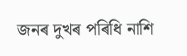জনৰ দুখৰ পৰিধি নাশি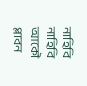নাহিবি নাহিবি আকৌ প্লাবন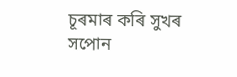চূৰমাৰ কৰি সুখৰ সপোন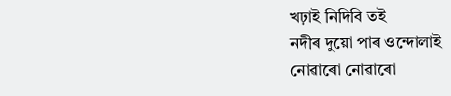খঢ়াই নিদিবি তই
নদীৰ দুয়ো পাৰ ওন্দোলাই
নোৱাৰো নোৱাৰো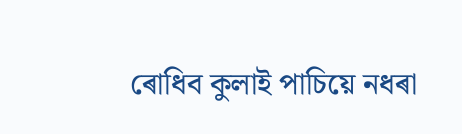ৰোধিব কুলাই পাচিয়ে নধৰা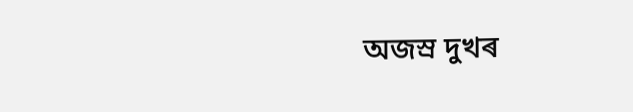অজস্ৰ দুখৰ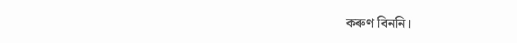কৰুণ বিননি।